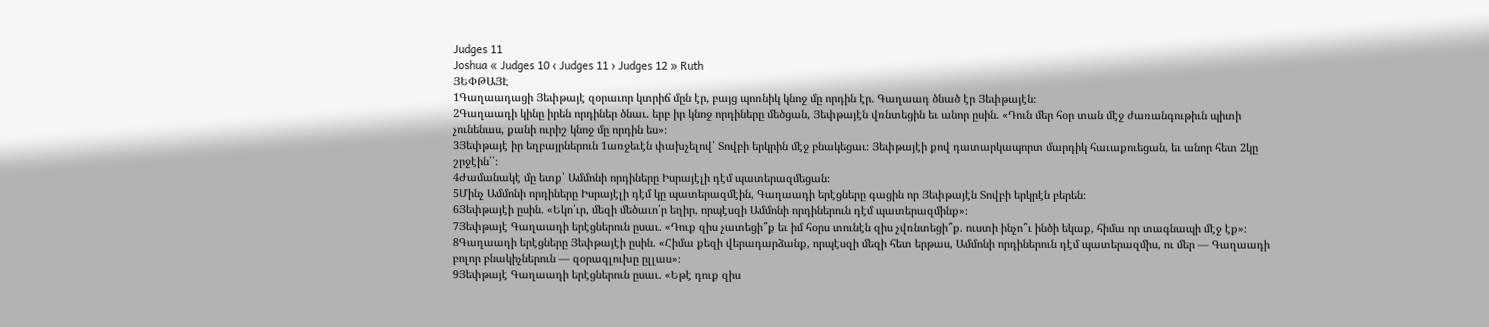Judges 11
Joshua « Judges 10 ‹ Judges 11 › Judges 12 » Ruth
ՅԵՓԹԱՅԷ
1Գաղաադացի Յեփթայէ զօրաւոր կտրիճ մըն էր, բայց պոռնիկ կնոջ մը որդին էր. Գաղաադ ծնած էր Յեփթայէն։
2Գաղաադի կինը իրեն որդիներ ծնաւ. երբ իր կնոջ որդիները մեծցան, Յեփթայէն վռնտեցին եւ անոր ըսին. «Դուն մեր հօր տան մէջ ժառանգութիւն պիտի չունենաս, քանի ուրիշ կնոջ մը որդին ես»։
3Յեփթայէ իր եղբայրներուն 1առջեւէն փախչելով՝ Տովբի երկրին մէջ բնակեցաւ։ Յեփթայէի քով դատարկապորտ մարդիկ հաւաքուեցան, եւ անոր հետ 2կը շրջէին՝՝։
4Ժամանակէ մը ետք՝ Ամմոնի որդիները Իսրայէլի դէմ պատերազմեցան։
5Մինչ Ամմոնի որդիները Իսրայէլի դէմ կը պատերազմէին, Գաղաադի երէցները գացին որ Յեփթայէն Տովբի երկրէն բերեն։
6Յեփթայէի ըսին. «Եկո՛ւր, մեզի մեծաւո՛ր եղիր, որպէսզի Ամմոնի որդիներուն դէմ պատերազմինք»։
7Յեփթայէ Գաղաադի երէցներուն ըսաւ. «Դուք զիս չատեցի՞ք եւ իմ հօրս տունէն զիս չվռնտեցի՞ք. ուստի ինչո՞ւ ինծի եկաք, հիմա որ տագնապի մէջ էք»։
8Գաղաադի երէցները Յեփթայէի ըսին. «Հիմա քեզի վերադարձանք, որպէսզի մեզի հետ երթաս, Ամմոնի որդիներուն դէմ պատերազմիս, ու մեր — Գաղաադի բոլոր բնակիչներուն — զօրագլուխը ըլլաս»։
9Յեփթայէ Գաղաադի երէցներուն ըսաւ. «Եթէ դուք զիս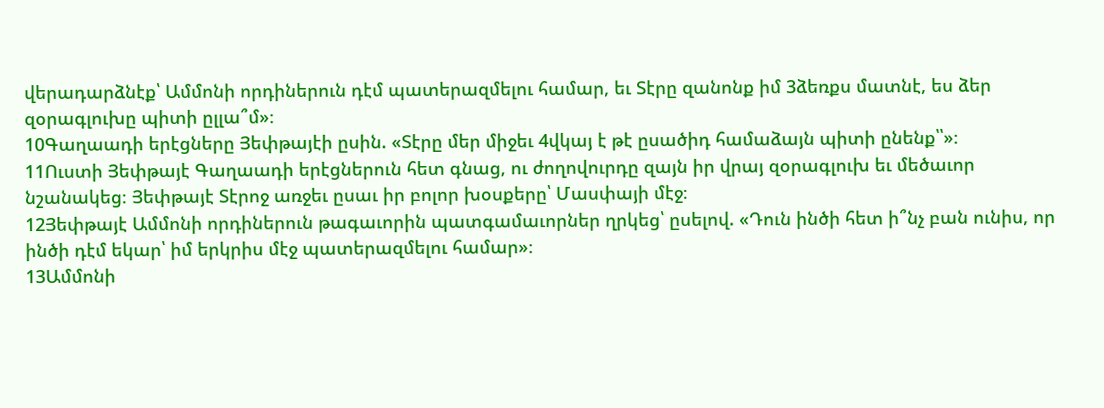վերադարձնէք՝ Ամմոնի որդիներուն դէմ պատերազմելու համար, եւ Տէրը զանոնք իմ 3ձեռքս մատնէ, ես ձեր զօրագլուխը պիտի ըլլա՞մ»։
10Գաղաադի երէցները Յեփթայէի ըսին. «Տէրը մեր միջեւ 4վկայ է թէ ըսածիդ համաձայն պիտի ընենք՝՝»։
11Ուստի Յեփթայէ Գաղաադի երէցներուն հետ գնաց, ու ժողովուրդը զայն իր վրայ զօրագլուխ եւ մեծաւոր նշանակեց։ Յեփթայէ Տէրոջ առջեւ ըսաւ իր բոլոր խօսքերը՝ Մասփայի մէջ։
12Յեփթայէ Ամմոնի որդիներուն թագաւորին պատգամաւորներ ղրկեց՝ ըսելով. «Դուն ինծի հետ ի՞նչ բան ունիս, որ ինծի դէմ եկար՝ իմ երկրիս մէջ պատերազմելու համար»։
13Ամմոնի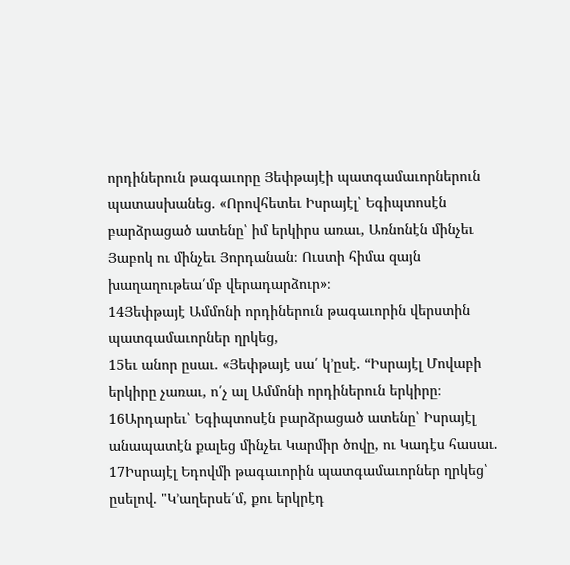որդիներուն թագաւորը Յեփթայէի պատգամաւորներուն պատասխանեց. «Որովհետեւ Իսրայէլ՝ Եգիպտոսէն բարձրացած ատենը՝ իմ երկիրս առաւ, Առնոնէն մինչեւ Յաբոկ ու մինչեւ Յորդանան։ Ուստի հիմա զայն խաղաղութեա՛մբ վերադարձուր»։
14Յեփթայէ Ամմոնի որդիներուն թագաւորին վերստին պատգամաւորներ ղրկեց,
15եւ անոր ըսաւ. «Յեփթայէ սա՛ կ’ըսէ. “Իսրայէլ Մովաբի երկիրը չառաւ, ո՛չ ալ Ամմոնի որդիներուն երկիրը։
16Արդարեւ՝ Եգիպտոսէն բարձրացած ատենը՝ Իսրայէլ անապատէն քալեց մինչեւ Կարմիր ծովը, ու Կադէս հասաւ.
17Իսրայէլ Եդովմի թագաւորին պատգամաւորներ ղրկեց՝ ըսելով. "Կ’աղերսե՛մ, քու երկրէդ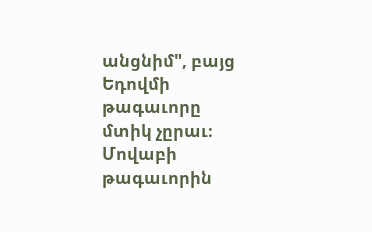անցնիմ", բայց Եդովմի թագաւորը մտիկ չըրաւ։ Մովաբի թագաւորին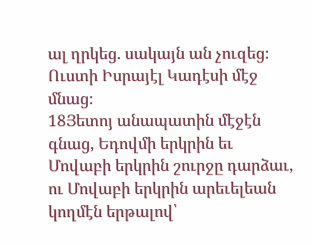ալ ղրկեց. սակայն ան չուզեց։ Ուստի Իսրայէլ Կադէսի մէջ մնաց։
18Յետոյ անապատին մէջէն գնաց, Եդովմի երկրին եւ Մովաբի երկրին շուրջը դարձաւ, ու Մովաբի երկրին արեւելեան կողմէն երթալով՝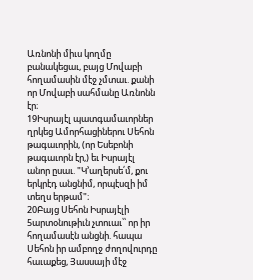Առնոնի միւս կողմը բանակեցաւ, բայց Մովաբի հողամասին մէջ չմտաւ. քանի որ Մովաբի սահմանը Առնոնն էր։
19Իսրայէլ պատգամաւորներ ղրկեց Ամորհացիներու Սեհոն թագաւորին, (որ Եսեբոնի թագաւորն էր,) եւ Իսրայէլ անոր ըսաւ. "Կ’աղերսե՛մ, քու երկրէդ անցնիմ, որպէսզի իմ տեղս երթամ"։
20Բայց Սեհոն Իսրայէլի 5արտօնութիւն չտուաւ՝՝ որ իր հողամասէն անցնի. հապա Սեհոն իր ամբողջ ժողովուրդը հաւաքեց, Յասսայի մէջ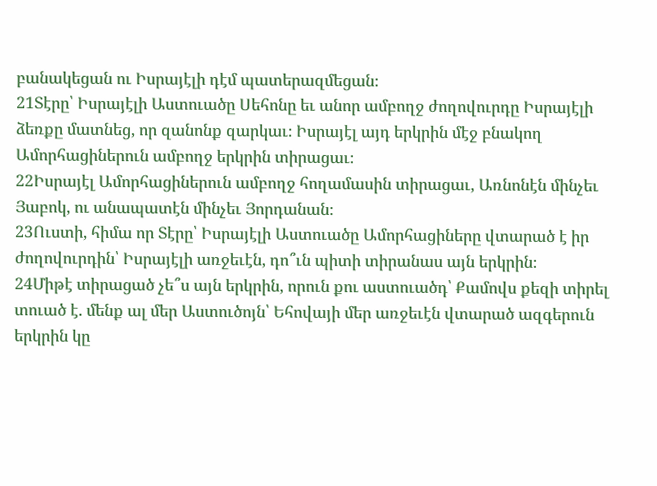բանակեցան ու Իսրայէլի դէմ պատերազմեցան։
21Տէրը՝ Իսրայէլի Աստուածը Սեհոնը եւ անոր ամբողջ ժողովուրդը Իսրայէլի ձեռքը մատնեց, որ զանոնք զարկաւ։ Իսրայէլ այդ երկրին մէջ բնակող Ամորհացիներուն ամբողջ երկրին տիրացաւ։
22Իսրայէլ Ամորհացիներուն ամբողջ հողամասին տիրացաւ, Առնոնէն մինչեւ Յաբոկ, ու անապատէն մինչեւ Յորդանան։
23Ուստի, հիմա որ Տէրը՝ Իսրայէլի Աստուածը Ամորհացիները վտարած է իր ժողովուրդին՝ Իսրայէլի առջեւէն, դո՞ւն պիտի տիրանաս այն երկրին։
24Միթէ տիրացած չե՞ս այն երկրին, որուն քու աստուածդ՝ Քամովս քեզի տիրել տուած է. մենք ալ մեր Աստուծոյն՝ Եհովայի մեր առջեւէն վտարած ազգերուն երկրին կը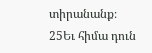տիրանանք։
25Եւ հիմա դուն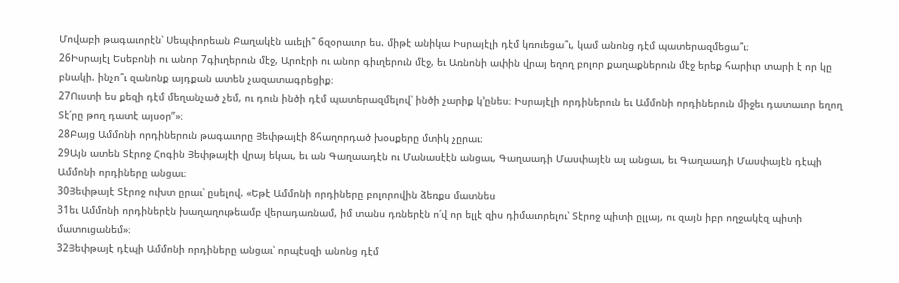Մովաբի թագաւորէն՝ Սեպփորեան Բաղակէն աւելի՞ 6զօրաւոր ես. միթէ անիկա Իսրայէլի դէմ կռուեցա՞ւ, կամ անոնց դէմ պատերազմեցա՞ւ։
26Իսրայէլ Եսեբոնի ու անոր 7գիւղերուն մէջ, Արոէրի ու անոր գիւղերուն մէջ, եւ Առնոնի ափին վրայ եղող բոլոր քաղաքներուն մէջ երեք հարիւր տարի է որ կը բնակի. ինչո՞ւ զանոնք այդքան ատեն չազատագրեցիք։
27Ուստի ես քեզի դէմ մեղանչած չեմ, ու դուն ինծի դէմ պատերազմելով՝ ինծի չարիք կ’ընես։ Իսրայէլի որդիներուն եւ Ամմոնի որդիներուն միջեւ դատաւոր եղող Տէ՛րը թող դատէ այսօր”»։
28Բայց Ամմոնի որդիներուն թագաւորը Յեփթայէի 8հաղորդած խօսքերը մտիկ չըրաւ։
29Այն ատեն Տէրոջ Հոգին Յեփթայէի վրայ եկաւ, եւ ան Գաղաադէն ու Մանասէէն անցաւ, Գաղաադի Մասփայէն ալ անցաւ, եւ Գաղաադի Մասփայէն դէպի Ամմոնի որդիները անցաւ։
30Յեփթայէ Տէրոջ ուխտ ըրաւ՝ ըսելով. «Եթէ Ամմոնի որդիները բոլորովին ձեռքս մատնես
31եւ Ամմոնի որդիներէն խաղաղութեամբ վերադառնամ, իմ տանս դռներէն ո՛վ որ ելլէ զիս դիմաւորելու՝ Տէրոջ պիտի ըլլայ, ու զայն իբր ողջակէզ պիտի մատուցանեմ»։
32Յեփթայէ դէպի Ամմոնի որդիները անցաւ՝ որպէսզի անոնց դէմ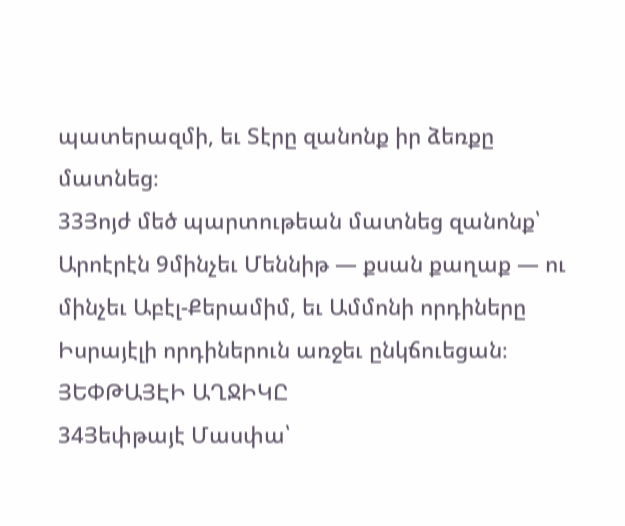պատերազմի, եւ Տէրը զանոնք իր ձեռքը մատնեց։
33Յոյժ մեծ պարտութեան մատնեց զանոնք՝ Արոէրէն 9մինչեւ Մեննիթ — քսան քաղաք — ու մինչեւ Աբէլ-Քերամիմ, եւ Ամմոնի որդիները Իսրայէլի որդիներուն առջեւ ընկճուեցան։
ՅԵՓԹԱՅԷԻ ԱՂՋԻԿԸ
34Յեփթայէ Մասփա՝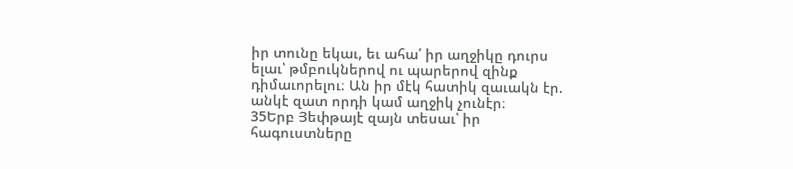իր տունը եկաւ, եւ ահա՛ իր աղջիկը դուրս ելաւ՝ թմբուկներով ու պարերով զինք դիմաւորելու։ Ան իր մէկ հատիկ զաւակն էր. անկէ զատ որդի կամ աղջիկ չունէր։
35Երբ Յեփթայէ զայն տեսաւ՝ իր հագուստները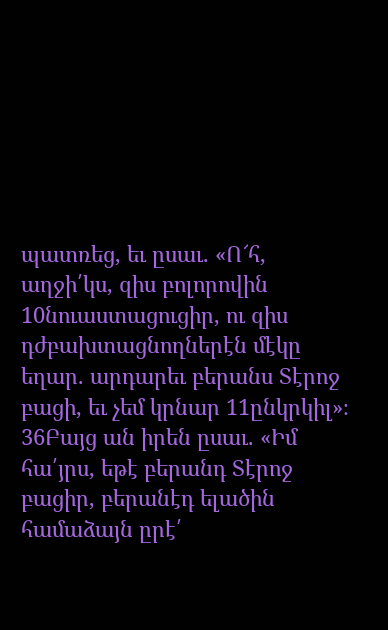պատռեց, եւ ըսաւ. «Ո՜հ, աղջի՛կս, զիս բոլորովին 10նուաստացուցիր, ու զիս դժբախտացնողներէն մէկը եղար. արդարեւ բերանս Տէրոջ բացի, եւ չեմ կրնար 11ընկրկիլ»։
36Բայց ան իրեն ըսաւ. «Իմ հա՛յրս, եթէ բերանդ Տէրոջ բացիր, բերանէդ ելածին համաձայն ըրէ՛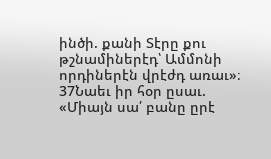ինծի. քանի Տէրը քու թշնամիներէդ՝ Ամմոնի որդիներէն վրէժդ առաւ»։
37Նաեւ իր հօր ըսաւ. «Միայն սա՛ բանը ըրէ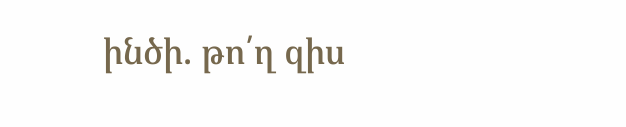ինծի. թո՛ղ զիս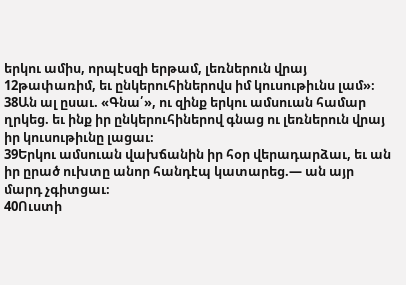երկու ամիս, որպէսզի երթամ, լեռներուն վրայ 12թափառիմ, եւ ընկերուհիներովս իմ կուսութիւնս լամ»։
38Ան ալ ըսաւ. «Գնա՛», ու զինք երկու ամսուան համար ղրկեց. եւ ինք իր ընկերուհիներով գնաց ու լեռներուն վրայ իր կուսութիւնը լացաւ։
39Երկու ամսուան վախճանին իր հօր վերադարձաւ, եւ ան իր ըրած ուխտը անոր հանդէպ կատարեց.— ան այր մարդ չգիտցաւ։
40Ուստի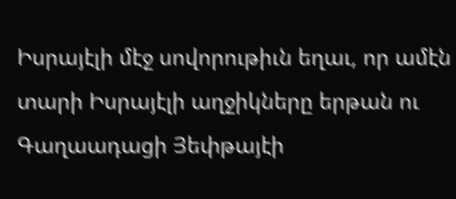Իսրայէլի մէջ սովորութիւն եղաւ, որ ամէն տարի Իսրայէլի աղջիկները երթան ու Գաղաադացի Յեփթայէի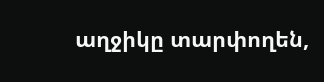աղջիկը տարփողեն,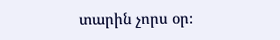տարին չորս օր։